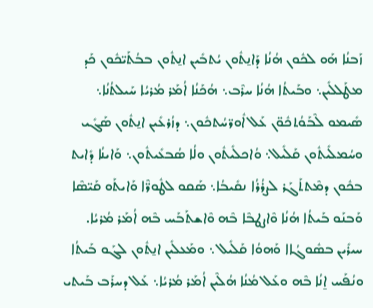ܙܰܒܢܳܐ ܗܰܘ ܠܟܽܘܢ ܗܳܢܳܐ ܕܰܐܢ̱ܬܽܘܢ ܝܳܬܒܺܝܢ ܐܢ̱ܬܽܘܢ ܒܒܳܬܰܝ̈ܟܽܘܢ ܟܰܕ ܡܛܰܠܠܺܝܢ܆ ܘܒܰܝܬܳܐ ܗܳܢܳܐ ܚܪܶܒ܆ ܗܳܟܰܢܳܐ ܐܳܡܰܪ ܡܳܪܝܳܐ ܚܰܝܠܬܳܢܳܐ܆ ܣܺܝܡܘ ܠܶܒܰܘܳܬܟܽܘ̈ܢ ܥܰܠ ܐܽܘܪ̈ܚܳܬܟܽܘܢ܆ ܕܙܳܪܥܺܝܢ ܐܢ̱ܬܽܘܢ ܣܰܓܺܝ ܘܚܳܡܠܺܝܬܽܘܢ ܩܰܠܺܝܠ܆ ܘܳܐܟܠܺܝܬܽܘܢ ܘܠܳܐ ܣܳܒܥܺܝܬܽܘܢ܆ ܘܰܐܝܢܳܐ ܕܺܐܝܬ ܒܟܽܘܢ ܕܡܶܬܬܰܓܰܪ ܠܨܪܳܪܳܐ ܢܩܺܝܒܳܐ܆ ܣܰܩܘ ܠܛܽܘܪ̈ܶܐ ܘܰܐܝܬܰܘ ܩܰܝ̈ܣܶܐ ܘܰܒܢܰܘ ܒܰܝܬܳܐ ܗܳܢܳܐ ܘܶܐܨܛܒܶܐ ܒܶܗ ܘܶܐܫܬܰܒܰܚ ܒܶܗ ܐܳܡܰܪ ܡܳܪܝܳܐ.
ܚܝܪܺܝܢ ܒܣܽܘܓܳܐܐ ܘܰܗܘܳܐ ܩܰܠܺܝܠ ܆ ܘܡܰܥܠܺܝܢ ܐܢ̱ܬܽܘܢ ܠܓܰܘ ܒܰܝܬܳܐ ܘܢܳܦܰܚ ܐ̱ܢܳܐ ܒܶܗ ܘܥܰܠ ܡܳܢܳܐ ܗܳܠܶܝܢ ܐܳܡܰܪ ܡܳܪܝܳܐ܆ ܥܰܠ ܕܚܪܰܒ ܒܰܝܬܝ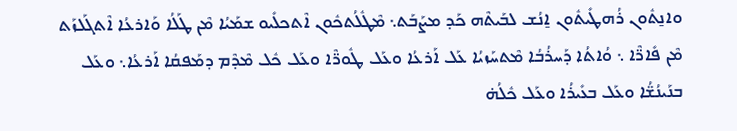ܘܐܢ̱ܬܽܘܢ ܪܳܗܛܺܝܬܽܘܢ ܐ̱ܢܳܫ ܠܒܰܝܬܶܗ ܟܰܕ ܡܨܰܒܰܬ܆ ܡܶܛܽܠܳܬܟܽܘܢ ܐܶܬܟܠܺܝܘ ܫܡܰܝܳܐ ܡܶܢ ܛܰܠܳܐ ܘܰܐܪܥܳܐ ܐܶܬܓܰܠܙܰܬ ܡܶܢ ܦܺܐܪ̈ܶܐ ܆ ܘܳܐܬܳܐ ܕܰܚܪܳܒܳܐ ܡܶܬܚܰܙܝܳܐ ܥܰܠ ܐܰܪܥܳܐ ܘܥܰܠ ܛܽܘܪ̈ܶܐ ܘܥܰܠ ܟܽܠ ܡܶܕܶܡ ܕܡܰܦܩܳܐ ܐܰܪܥܳܐ܆ ܘܥܰܠ ܒܢܰܝܢܳܫ̈ܳܐ ܘܥܰܠ ܒܥܺܝܪܳܐ ܘܥܰܠ ܟܽܠܳܗ̇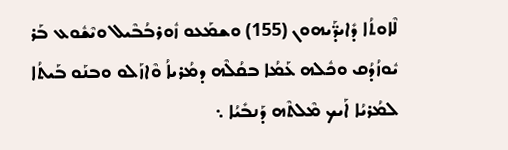ܠܶܐܘܬܳܐ ܕܺܐܝܕ̈ܰܝܗܘܢ (155) ܘܫܡܰܥܘ ܙܽܘܪܒܳܒܶܝܠ ܘܝܶܫܽܘܥ ܒܰܪ ܝܽܘܙܳܕܳܩ ܘܟܽܠܗ ܥܰܡܳܐ ܒܩܳܠܶܗ ܕܡܳܪܝܐܳ ܘܶܐܙܰܠܘ ܘܒܢܰܘ ܒܰܝܬܳܐ ܠܡܳܪܝܳܐ ܐܰܝܟ ܡܶܠܬܶܗ ܕܰܢܒܺܝܳܐ ܆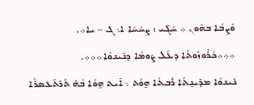ܘܰܨܒܳܐ ܒܗܽܘܢ ܀ ܚܰܓܺܝ : ܨܚܳܚܳܐ ܐ܆ ܓ – ܝܐ܀.
܀܀܀ܟܳܪܽܘܙܽܘܬܳܐ ܕܥܰܠ ܨܰܘܡܳܐ ܕܢܺܝܢܘܶܐ܀܀܀.
ܢܺܝܢܘܶܐ ܡܕܺܝܢ̱ܬܳܐ ܪܰܒܬܳܐ ܗ̱ܘܳܬ ܆ ܐܺܝܬ ܗ̱ܘܳܐ ܒܳܗ̇ ܬܰܪܬܰܥܣܪܶܐ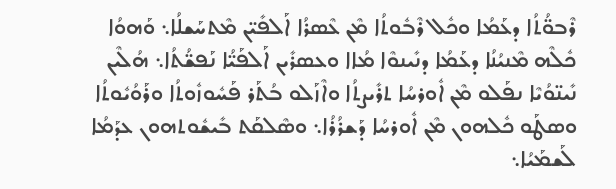ܪܶܒܘ̈ܳܬܳܐ ܕܥܰܡܳܐ ܘܟܽܠ ܪܶܒܽܘܬܳܐ ܡܶܢ ܥܶܣܪܳܐ ܐܰܠܦܺܝ̈ܢ ܡܶܬܚܰܫܠܳܐ܆ ܘܰܗܘܳܐ ܟܽܠܶܗ ܡܶܢܝܳܢܳܐ ܕܥܰܡܳܐ ܕܢܺܝܢܘܶܐ ܡܳܐܐ ܘܥܣܪܺܝܢ ܐܰܠܦܰܝ̈ܳܐ ܢܰܦܫ̈ܳܬܳܐ܆ ܗܳܠܶܝܢ ܢܺܝܢ̈ܘܳܝܶܐ ܢܦܰܠܘ ܡܶܢ ܐܽܘܪܚܳܐ ܬܪܺܝܨܬܳܐ ܘܐܶܙܰܠܘ ܒܳܬܰܪ ܦܰܚܽܘܙܽܘܬܳܐ ܘܪܰܘܳܝܽܘܬܳܐ ܘܣܛܰܘ ܟܽܠܗܘܢ ܡܶܢ ܐܽܘܪܚܳܐ ܕܰܫܪܳܪܳܐ܆ ܘܣܶܠܩܰܬ ܒܺܝܫܽܘܬܗܘܢ ܥܕܰܡܳܐ ܠܰܫܡܰܝܳܐ܆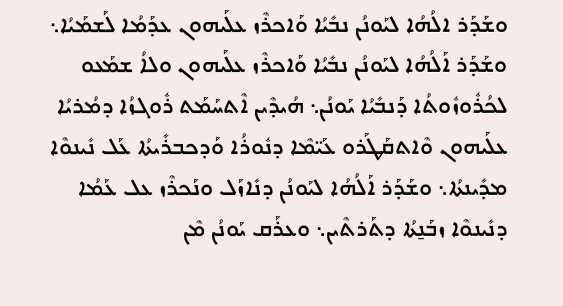ܘܫܰܕܰܪ ܐܠܳܗܳܐ ܠܝܰܘܢܳܢ ܢܒܺܝܳܐ ܘܰܐܟܪܶܙ ܥܠܰܝܗܘܢ ܥܕܰܡܳܐ ܠܰܫܡܰܝܳܐ܆ ܘܫܰܕܰܪ ܐܰܠܳܗܳܐ ܠܝܰܘܢܳܢ ܢܒܺܝܳܐ ܘܰܐܟܪܶܙ ܥܠܰܝܗܘܢ ܘܠܐܳ ܫܡܰܥܘ ܠܟܳܪܽܘܙܽܘܬܳܐ ܕܰܢܒܺܝܳܐ ܝܰܘܢܳܢ܆ ܗܳܝܕܶܝܢ ܐܶܬܚܰܡܰܬ ܪܽܘܓܙܳܐ ܕܡܳܪܝܳܐ ܥܠܰܝܗܘܢ ܘܶܐܬܩܰܛܰܪܘ ܥܰܝ̈ܡܶܐ ܕܢܽܘܪܳܐ ܘܰܕܟܒܪܺܝܬܳܐ ܥܰܠ ܢܺܝܢܘܶܐ ܡܕܺܝܢܬܳܐ܆ ܘܫܰܕܰܪ ܐܰܠܳܗܳܐ ܠܝܰܘܢܳܢ ܕܢܺܐܙܰܠ ܘܢܰܟܪܶܙ ܥܠ ܥܰܡܳܐ ܕܢܺܝܢܘܶܐ ܙܒܰܢ̱ܬܳܐ ܕܬܰܪܬܶܝܢ܆ ܘܥܪܰܩ ܝܰܘܢܳܢ ܡܶܢ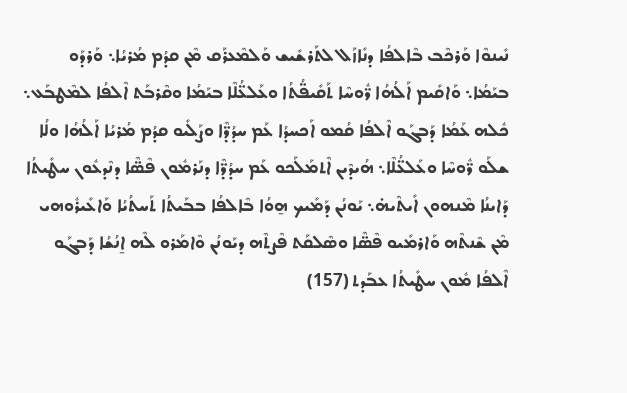ܢܺܝܢܘܶܐ ܘܰܪܟܶܒ ܒܶܐܠܦܳܐ ܕܢܺܐܙܰܠ ܠܬܰܪܫܺܝܫ ܘܰܠܡܶܥܪܰܩ ܡܶܢ ܩܕܳܡ ܡܳܪܝܳܐ܆ ܘܰܪܕܰܘ ܒܝܰܡܳܐ܆ ܘܰܐܩܺܝܡ ܐܰܠܳܗܳܐ ܪ̈ܽܘܚܶܐ ܬܰܩܺܝܦ̈ܳܬܳܐ ܘܥܰܠܥ̈ܳܠܶܐ ܒܝܰܡܳܐ ܘܩܶܪܒܰܬ ܐܶܠܦܳܐ ܠܡܶܛܒܰܥ܆ ܟܽܠܗ ܥܰܡܳܐ ܕܰܒܓܰܘ ܐܶܠܦܳܐ ܩܳܡܘ ܐܰܟܚܕܳܐ ܥܰܡ ܚܕܳܕ̈ܶܐ ܘܨܰܠܺܝܘ ܩܕܳܡ ܡܳܪܝܳܐ ܐܰܠܳܗܳܐ ܘܠܳܐ ܫܠܰܘ ܪ̈ܽܘܚܶܐ ܘܥܰܠܥ̈ܳܠܶܐ܆ ܗܳܝܕܶܝܢ ܐܶܬܡܰܠܰܟܘ ܥܰܡ ܚܕܳܕ̈ܶܐ ܕܢܰܪܡܽܘܢ ܦܶܣ̈ܶܐ ܕܢܶܕܥܽܘܢ ܚܛܺܝܬܳܐ ܕܰܐܝܢܳܐ ܡܶܢܗܘܢ ܐܺܝܬܶܝܗ̇܆ ܝܰܘܢܳܢ ܕܰܡܺܝܟ ܗ̱ܘܳܐ ܒܶܐܠܦܳܐ ܒܒܰܝܬܳܐ ܬܰܚܬܳܝܳܐ ܘܰܐܥܺܝܪܽܘܗܝ ܡܶܢ ܫܶܢܬܶܗ ܘܰܐܪܡܺܝܘ ܦܶܣ̈ܶܐ ܘܣܶܠܩܰܬ ܦܶܨܬܶܗ ܕܝܰܘܢܳܢ ܘܶܐܡܰܪܘ ܠܶܗ ܐ̱ܢܳܫܳܐ ܕܰܒܓܰܘ ܐܶܠܦܳܐ ܡܽܘܢ ܚܛܺܝܬܳܐ ܥܒܰܕܬ (157)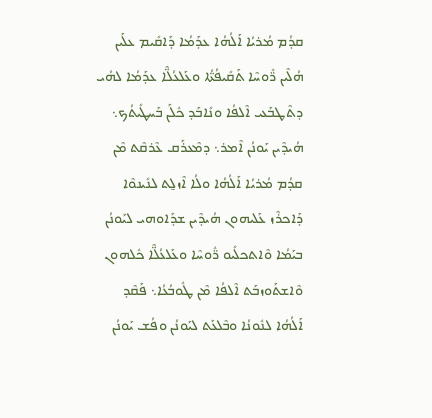ܩܕܳܡ ܡܳܪܝܳܐ ܐܰܠܳܗܳܐ ܥܕܰܡܳܐ ܕܰܐܩܺܝܡ ܥܠܰܝܢ ܗܳܠܶܝܢ ܪ̈ܽܘܚܶܐ ܬܰܩܺܝܦܳܬ̈ܳܐ ܘܥܰܠܥܳܠ̈ܶܐ ܥܕܰܡܳܐ ܠܗܳܝ ܕܬܶܛܒܰܥܝ ܐܶܠܦܳܐ ܘܢܺܐܒܰܕ ܟܽܠܰܢ ܒܰܚܛܺܝܬܳܟ܆ ܗܳܝܕܶܝܢ ܝܰܘܢܳܢ ܐܶܡܪ܆ ܕܡܶܥܪܰܩ ܥܶܪܩܶܬ ܡܶܢ ܩܕܳܡ ܡܳܪܝܳܐ ܐܰܠܳܗܳܐ ܘܠܳܐ ܐܶܙܠ̱ܬ ܠܢܺܝܢܘܶܐ ܕܰܐܟܪܶܙ ܥܰܠܝܗܘܢ ܗܳܝܕܶܝܢ ܫܕܰܐܘܗܝ ܠܝܰܘܢܳܢ ܒܝܰܡܳܐ ܘܶܐܬܟܠܺܝܘ ܪ̈ܽܘܚܶܐ ܘܥܰܠܥܳܠ̈ܶܐ ܟܽܠܗܘܢ ܘܶܐܫܬܰܘܙܒܰܬ ܐܶܠܦܳܐ ܡܶܢ ܛܽܘܒܳܥܳܐ܆ ܦܰܩܶܕ ܐܰܠܳܗܳܐ ܠܢܽܘܢܳܐ ܘܒܶܠܥܰܬ ܠܝܰܘܢܳܢ ܘܦܳܫ ܝܰܘܢܳܢ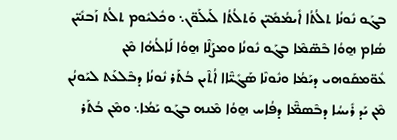ܒܓܰܘ ܢܽܘܢܳܐ ܬܠܳܬܳܐ ܐܺܝܡܳܡܺܝ̈ܢ ܘܰܬܠܳܬܳܐ ܠܰܝܠܰܘ̈ܢ܆ ܘܟܽܠܝܽܘܡ ܬܠܳܬ ܙܰܒܢܺܝ̈ܢ ܣܳܐܡ ܗ̱ܘܳܐ ܒܶܣ̈ܡܶܐ ܒܓܰܘ ܢܽܘܢܳܐ ܘܡܨܰܠܶܐ ܗ̱ܘܳܐ ܠܰܐܠܳܗܳܐ ܡܶܢ ܥܽܘ̈ܡܩܰܘܗܝ ܕܝܰܡܳܐ ܘܢܽܘܢܶܐ ܣܰܓܺܝ̈ܶܐܐ ܐܳܬܶܝܢ ܒܳܬܰܪ ܢܽܘܢܳܐ ܕܒܶܠܥܰܬ ܠܝܰܘܢܳܢ ܡܶܢ ܝܰܕ ܪܺܝܚܳܐ ܕܒܶܣܡ̈ܶܐ ܕܦܳܐܚ ܗ̱ܘܳܐ ܡܶܢܗ ܒܓܰܘ ܝܰܡܳܐ܆ ܘܡܶܢ ܒܳܬܰܪ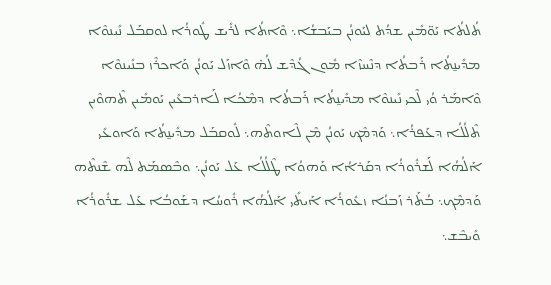ܬܳܠܬܳܐ ܝܰܘ̈ܡܺܝܢ ܫܕܳܬ ܠܝܰܘܢܳܢ ܒܝܰܒܫܳܐ܆ ܘܶܐܬܳܐ ܠܪܺܝܫ ܛܽܘܪܳܐ ܠܘܩܒܰܠ ܢܺܝܢܘܶܐ ܡܕܺܝܢ̱ܬܳܐ ܪܰܒܬܳܐ ܕܢܶܚܙܶܐ ܡܽܘܢ ܓܳܕܶܫ ܠܳܗ̇ ܘܶܐܙܰܠ ܝܰܘܢܳܢ ܘܰܐܟܪܶܙ ܒܢܺܝܢܘܶܐ ܘܶܐܡܰܪ ܘܳܝ ܠܶܟܝ ܢܺܝܢܘܶܐ ܡܕܺܝܢ̱ܬܳܐ ܪܰܒܬܳܐ ܕܡܶܟܳܐ ܠܰܐܪܒܥܺܝܢ ܝܰܘܡܺܝܢ ܬܶܗܘܶܝܢ ܬܶܠܳܠܳܐ ܕܥܰܦܪܳܐ܆ ܘܰܕܡܶܟ ܝܰܘܢܳܢ ܡܶܢ ܠܶܐܘܬܶܗ܆ ܠܽܘܩܒܰܠ ܡܕܺܝܢ̱ܬܳܐ ܘܰܐܘܥܺܝ ܐܰܠܳܗܳܐ ܠܰܫܪܽܘܪܳܐ ܕܩܰܪܐܳܐ ܘܰܗܘܳܐ ܛܶܠܳܠܳܐ ܥܰܠ ܝܰܘܢܳܢ܆ ܘܒܶܣܡܰܬ ܠܶܗ ܫܶܢܬܶܗ ܘܰܕܡܶܟ܆ ܒܳܬܰܪ ܙܰܒܢܳܐ ܙܥܽܘܪܳܐ ܐܰܝܬܺܝ ܐܰܠܳܗܳܐ ܪܽܘܚܳܐ ܕܫܰܘܒܳܐ ܥܰܠ ܫܪܽܘܪܳܐ ܘܺܝܒܶܫ܆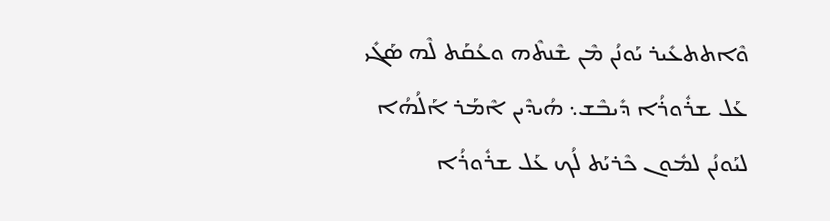ܘܶܐܬܬܥܺܝܪ ܝܰܘܢܳܢ ܡܶܢ ܫܶܢܬܶܗ ܘܥܳܩܰܬ ܠܶܗ ܣܰܓܺܝ ܥܰܠ ܫܪܽܘܪܳܐ ܕܺܝܒܶܫ܆ ܗܳܝܕܶܝܢ ܐܶܡܰܪ ܐܰܠܳܗܳܐ ܠܝܰܘܢܳܢ ܠܡܽܘܢ ܟܶܪܝܰܬ ܠܳܟ ܥܰܠ ܫܪܽܘܪܳܐ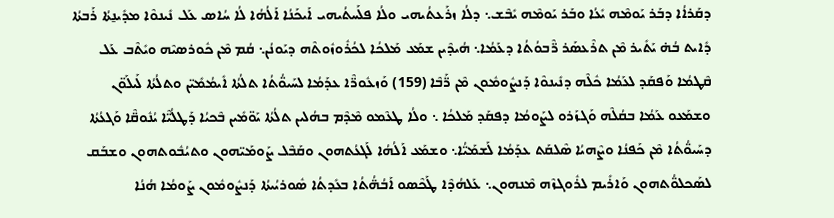ܕܩܰܪܐܳܐ ܕܒܰܪ ܝܰܘܡܶܗ ܝܺܥܳܐ ܘܒܰܪ ܝܰܘܡܶܗ ܝܺܒܶܫ܆ ܕܠܳܐ ܙܪܰܥܬܳܝܗܝ ܘܠܳܐ ܦܠܰܚܬܳܝܗܝ ܐܰܝܟܰܢܳܐ ܐܰܠܳܗܳܐ ܠܳܐ ܚܳܐܣ ܥܰܠ ܢܺܝܢܘܶܐ ܡܕܺܝܢ̱ܬܳܐ ܪܰܒܬܳܐ ܕܺܐܝܬ ܒܳܗ̇ ܝܰܬܺܝܪ ܡܶܢ ܬܪܶܥܣܰܪ ܪ̈ܶܒܘܳܬܳܐ ܕܥܰܡܳܐ܆ ܗܳܝܕܶܝܢ ܫܡܰܥ ܡܰܠܟܳܐ ܠܟܳܪܽܘܙܽܘܬܶܗ ܕܝܰܘܢܳܢ܆ ܩܳܡ ܡܶܢ ܟܽܘܪܣܝܶܗ ܘܝܺܬܶܒ ܥܰܠ ܩܶܛܡܳܐ ܘܰܦܩܰܕ ܠܥܰܡܳܐ ܟܽܠܶܗ ܕܢܺܝܢܘܶܐ ܕܰܢܨܽܘܡܽܘܢ ܡܶܢ ܪ̈ܰܒܶܐ (159) ܘܰܙܥܽܘܪ̈ܶܐ ܥܕܰܡܳܐ ܠܚܰܝܘ̈ܳܬܳܐ ܬܠܳܬܳܐ ܐܺܝܡܳܡܺܝ̈ܢ ܘܬܠܳܬܳܐ ܠܰܝܠܰܘ̈ܢ ܘܫܡܰܥܘ ܥܰܡܳܐ ܒܩܳܠܶܗ ܘܰܓܙܰܪܘ ܠܨܰܘܡܳܐ ܕܦܩܰܕ ܡܰܠܟܳܐ ܆ ܘܠܳܐ ܛܥܶܡܘ ܡܶܕܶܡ ܒܗܳܠܝܢ ܬܠܳܬܳܐ ܝܰܘ̈ܡܺܝܢ ܒܶܟܝܳܐ ܕܰܛܠܳܝ̈ܶܐ ܝܳܢܽܘܩ̈ܶܐ ܘܰܓܥܳܬܳܐ ܕܚܰܝܘ̈ܳܬܳܐ ܡܶܢ ܟܰܦܢܳܐ ܘܨܶܗܝܳܐ ܣܶܠܩܰܬ ܥܕܰܡܳܐ ܠܰܫܡܰܝ̈ܳܐ܆ ܘܫܡܰܥ ܐܰܠܳܗܳܐ ܠܰܓܥܳܬܗܘܢ ܘܩܰܒܶܠ ܨܰܘܡܰܝ̈ܗܘܢ ܘܬܝܳܒܽܘܬܗܘܢ ܘܫܒܰܩ ܠܣܰܟܠܘ̈ܳܬܗܘܢ ܘܰܐܪܺܝܡ ܠܪܽܘܓܙܶܗ ܡܶܢܗܘܢ܆ ܥܰܠܗܳܕܶܐ ܛܰܟܶܣܘ ܐܰܒܳܗ̈ܳܬܳܐ ܒܥܺܕܬܳܐ ܣܽܘܪܝܳܝܬܳܐ ܕܰܢܨܽܘܡܽܘܢ ܨܰܘܡܳܐ ܗܳܢܳܐ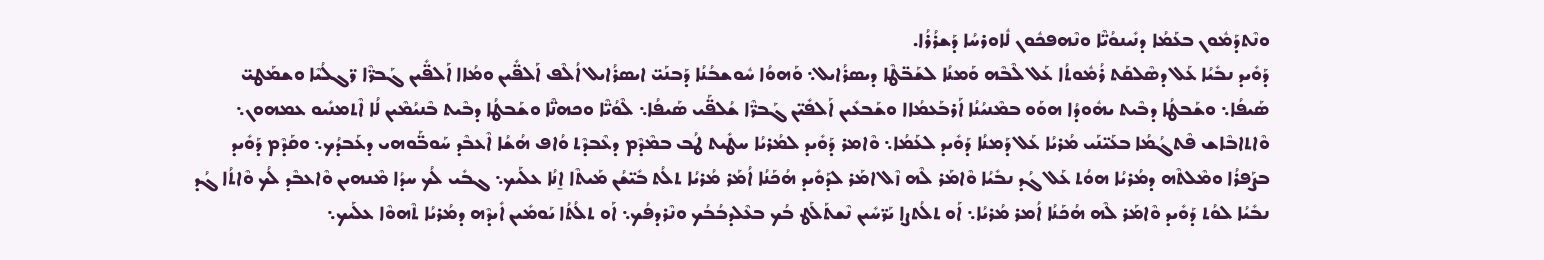ܘܢܶܬܕܰܡܽܘܢ ܒܥܰܡܳܐ ܕܢܺܝܢܘܳܝ̈ܶܐ ܘܢܶܗܦܟܽܘܢ ܠܽܐܘܪܚܳܐ ܕܰܫܪܳܪܳܐ.
ܕܰܘܺܝܕ ܢܒܺܝܳܐ ܥܰܠ ܕܣܶܠܩܰܬ ܪܳܡܽܘܬܳܐ ܥܰܠ ܠܶܒܶܗ ܘܰܡܢܳܐ ܠܫܰܒ̈ܛܶܐ ܕܝܣܪܳܐܝܠ܆ ܘܰܗܘܳܐ ܚܽܘܫܒܳܢܳܐ ܕܰܒܢܰܝ̈ ܐܝܣܪܳܐܝܠ ܐܳܠܶܦ ܐܰܠܦ̈ܺܝܢ ܘܡܳܐܐ ܐܰܠܦ̈ܺܝܢ ܓܰܒܪ̈ܶܐ ܪ̈ܓܠܳܝܶܐ ܘܫܡܰܛܝ̈ ܣܰܝܦܳܐ܆ ܘܫܰܒܛܳܐ ܕܒܶܝܬ ܝܗܽܘܕܳܐ ܗܘܰܘ ܒܡܶܢܝܳܢܳܐ ܐܰܪܒܰܥܡܳܐܐ ܘܫܰܒܥܺܝܢ ܐܰܠܦܺܝ̈ܢ ܓܰܒܪ̈ܶܐ ܫܳܠܦ̈ܰܝ ܣܰܝܦܳܐ܆ ܠܶܘܳܝ̈ܶܐ ܘܟܗܢ̈ܶܐ ܘܫܰܒܛܳܐ ܕܒܶܝܬ ܒܶܢܝܳܡܶܝܢ ܠܳܐ ܐܶܬܡܢܺܝܘ ܥܡܗܘܢ܆ ܘܶܐܬܐܒܶܐܫ ܦܶܬܓܳܡܳܐ ܒܥܰܝ̈ܢܰܝ ܡܳܪܝܳܐ ܥܰܠ ܕܰܡܢܳܐ ܕܰܘܺܝܕ ܠܥܰܡܳܐ܆ ܘܶܐܡܪ ܕܰܘܺܝܕ ܠܡܳܪܝܳܐ ܚܛܺܝܬ ܛܳܒ ܒܡܶܕܶܡ ܕܥܶܒܕܶܬ ܘܳܐܦ ܗܳܫܳܐ ܐܶܥܒܶܕ ܚܰܘܒ̈ܰܘܗܝ ܕܥܰܒܕܳܟ܆ ܘܩܰܕܶܡ ܕܰܘܺܝܕ ܒܨܰܦܪܳܐ ܘܡܶܠܬܶܗ ܕܡܳܪܝܳܐ ܗܘܳܬ ܥܰܠ ܓܳܕ ܢܒܺܝܳܐ ܘܶܐܡܰܪ ܠܶܗ ܙܶܠ ܐܡܰܪ ܠܕܰܘܺܝܕ ܗܳܟܰܢܳܐ ܐܳܡܰܪ ܡܳܪܝܳܐ ܬܠܳܬ ܒܺܝ̈ܫܳܢ ܡܰܝܬܶܐ ܐ̱ܢܳܐ ܥܠܰܝܟ܆ ܓܒܺܝ ܠܳܟ ܚܕܳܐ ܡܶܢܗܝܢ ܘܶܐܥܒܶܕ ܠܳܟ ܘܶܐܬܳܐ ܓܳܕ ܢܒܺܝܳܐ ܠܘܳܬ ܕܰܘܺܝܕ ܘܶܐܡܰܪ ܠܶܗ ܗܳܟܰܢܳܐ ܐܳܡܪ ܡܳܪܝܳܐ܆ ܐܰܘ ܬܠܳܬܨܐ ܝܰܪ̈ܚܺܝܢ ܢܶܫܬܰܠܰܛ ܒܳܟ ܒܥܶܠܕܒܳܒܳܟ ܘܢܶܪܕܦܳܟ܆ ܐܰܘ ܬܠܳܬܳܐ ܝܰܘܡܺܝܢ ܐܺܝܕܶܗ ܕܡܳܪܝܳܐ ܬܶܗܘܶܐ ܥܠܰܝܟ܆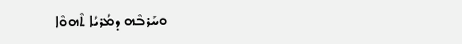ܘܚܰܪܒܶܗ ܕܡܳܪܝܳܐ ܬܶܗܘܶܐ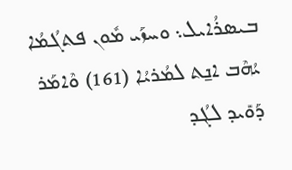ܒܝܣܪܳܐܝܠ܆ ܘܚܙܰܝ ܡܽܘܢ ܦܬܓܳܡܳܐ ܝܳܗܶܒ ܐܢ̱ܬ ܠܡܳܪܝܳܐ (161) ܘܶܐܡܰܪ ܕܰܘܺܝܕ ܠܓܳܕ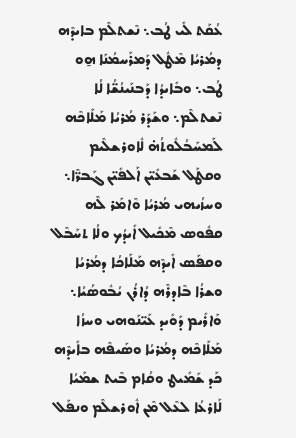ܥܳܩܰܬ ܠܺܝ ܛܳܒ܆ ܢܶܫܬܠܶܡ ܒܐܝܕܶܗ ܕܡܳܪܝܳܐ ܡܶܛܽܠ ܕܰܡܪܰܚܡܳܢܰܐ ܗ̱ܘ ܛܳܒ܆ ܘܒܺܐܝܕܳܐ ܕܰܒܢܰܝܢܳܫ̈ܳܐ ܠܳܐ ܢܶܫܬܠܶܡ܆ ܘܫܰܕܰܪ ܡܳܪܝܳܐ ܡܰܠܰܐܟܶܗ ܠܰܡܚܰܒܳܠܽܘܬܳܗ̇ ܠܽܐܘܪܫܠܶܝܡ ܘܩܛܰܠ ܫܰܒܥܺܝ̈ܢ ܐܰܠܦܺܝ̈ܢ ܓܰܒܪ̈ܶܐ܆ ܘܚܙܳܝܗܝ ܡܳܪܝܳܐ ܘܶܐܡܰܪ ܠܶܗ ܩܦܽܘܣ ܡܶܟܺܝܠ ܐܺܝܕܳܟ ܘܠܳܐ ܬܚܰܒܶܠ ܘܩܦܰܣ ܐܺܝܕܶܗ ܡܰܠܰܐܟܳܐ ܕܡܳܪܝܳܐ ܘܫܪܳܐ ܒܶܐܕܪܶܗ ܕܳܐܪܳܢ ܝܳܒܽܘܣܳܝܳܐ܆ ܘܰܐܪܺܝܡ ܕܰܘܺܝܕ ܥܰܝ̈ܢܰܘܗܝ ܘܚܙܳܐ ܡܰܠܰܐܟܶܗ ܕܡܳܪܝܳܐ ܘܣܰܝܦܶܗ ܒܐܺܝܕܶܗ ܟܰܕ ܫܰܡܺܝܛ ܘܩܳܐܡ ܒܶܝܬ ܫܡܰܝܳܐ ܠܰܐܪܥܳܐ ܠܥܶܠ ܡܶܢ ܐܽܘܪܫܠܶܡ ܘܢܦܰܠ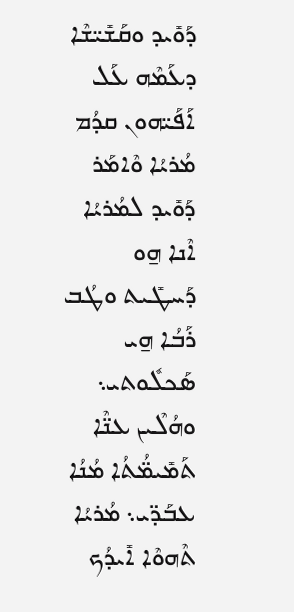ܕܰܘܺܝܕ ܘܩܰܫܺܝ̈ܫܶܐ ܕܥܰܡܶܗ ܥܰܠ ܐܰܦܰܝ̈ܗܘܢ ܩܕܳܡ ܡܳܪܝܳܐ ܘܶܐܡܰܪ ܕܰܘܺܝܕ ܠܡܳܪܝܳܐ ܐܶܢܐ ܗ̱ܘ ܕܰܚܛܺܝܬ ܘܛܳܒ ܪܰܒܳܐ ܗ̱ܝ ܣܰܟܠܽܘܬܝ܆ ܘܗܳܠܶܝܢ ܥܢ̈ܶܐ ܬܰܡܺܝܡ̈ܳܬܳܐ ܡܳܢܳܐ ܥܒܰܕ̈ܝ܆ ܡܳܪܝܳܐ ܬܶܗܘܶܐ ܐܺܝܕܳܟ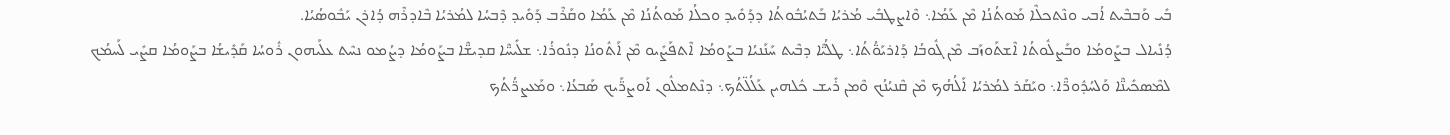ܒܺܝ ܘܰܒܒܶܝܬ ܐܳܒܝ ܘܢܶܬܟܠܶܐ ܡܰܘܬܳܢܳܐ ܡܶܢ ܥܰܡܳܐ܆ ܘܶܐܨܛܒܺܝ ܡܳܪܝܳܐ ܒܰܬܝܳܒܽܘܬܳܐ ܕܕܰܘܺܝܕ ܘܟܠܳܐ ܡܰܘܬܳܢܳܐ ܡܶܢ ܥܰܡܳܐ ܘܩܰܪܶܒ ܕܰܘܺܝܕ ܕܶܒܚܳܐ ܠܡܳܪܝܳܐ ܒܶܐܕܪܶܗ ܕܳܐܪܢ ܝܰܒܽܘܣܳܝܳܐ.
ܕܳܢܺܝܐܠ ܒܨܰܘܡܳܐ ܘܒܰܨܠܽܘܬܳܐ ܐܶܫܬܰܘܙܰܒ ܡܶܢ ܓܽܘܒܳܐ ܕܰܐܪܝܰܘ̈ܳܬܳܐ܆ ܛܠܳܝ̈ܶܐ ܕܒܶܝܬ ܚܰܢܰܢܝܳܐ ܒܨܰܘܡܳܐ ܐܶܬܦܰܨܺܝܘ ܡܶܢ ܐܰܬܽܘܢܳܐ ܕܢܽܘܪܳܐ܆ ܫܠܺܝܚ̈ܶܐ ܩܕܝܫ̈ܶܐ ܒܨܰܘܡܳܐ ܕܨܳܡܘ ܢܚܶܬ ܥܠܰܝܗܘܢ ܪܽܘܚܳܐ ܩܰܕܺܝܫܳܐ ܒܨܰܘܡܳܐ ܩܨܺܝ ܠܰܚܡܳܟ ܠܡܶܣܟܺܝܢ̈ܶܐ ܘܰܠܚܳܕܽܘܪ̈ܶܐ܆ ܘܝܰܩܰܪ ܠܡܳܪܝܳܐ ܐܰܠܳܗܳܟ ܡܶܢ ܩܶܢܝܳܢܳܟ ܘܶܡܢ ܪܺܝܫ ܟܽܠܗܝܢ ܥܰܠܳܠ̈ܬܳܟ܆ ܕܢܶܬܡܠܽܘܢ ܐܰܘܨܪ̈ܰܝܟ ܣܰܒܥܳܐ܆ ܘܡܰܥܨܪ̈ܳܬܳܟ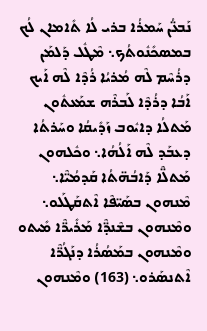ܢܰܒܥ̈ܳܢ ܚܰܡܪܳܐ ܒܪܝ ܠܳܐ ܬܺܐܡܐܢ ܠܳܟ ܒܡܣܟܺܢܽܘܬܳܟ܆ ܡܶܛܽܠ ܕܰܠܡܰܢ ܕܪܳܚܶܡ ܠܶܗ ܡܳܪܝܳܐ ܪܳܕܶܐ ܠܶܗ ܐܰܝܟ ܐܰܒܳܐ ܕܪܳܕܶܐ ܠܰܒܪܶܗ ܫܡܰܥܬܽܘܢ ܡܰܬܠܳܐ ܕܐܝܽܘܒ ܙܰܕܺܝܩܳܐ ܘܚܰܪܬܳܐ ܕܥܒܰܕ ܠܶܗ ܐܰܠܳܗܳܐ܆ ܘܟܽܠܗܘܢ ܡܰܬܠ̈ܶܐ ܕܰܐܒܳܗ̈ܬܳܐ ܩܰܕܡܳܝ̈ܶܐ܆ ܡܶܢܗܘܢ ܒܣܰܝ̈ܦܶܐ ܐܶܬܩܰܛܰܠܘ܆ ܘܡܶܢܗܘܢ ܒܫܶܢܕ̈ܶܐ ܡܰܪܺܝܪ̈ܶܐ ܡܺܝܬܘ ܘܡܶܢܗܘܢ ܒܡܰܣܳܪܳܐ ܕܢܰܓܳܪ̈ܶܐ ܐܶܬܢܣܰܪܘ܆ (163) ܘܡܶܢܗܘܢ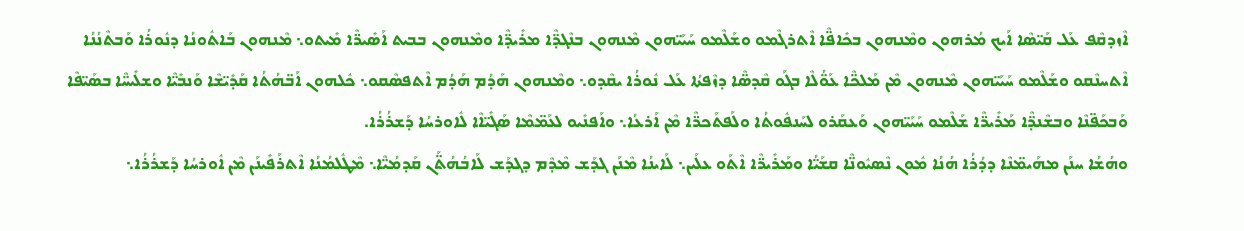ܐܶܙܕܩܶܦ ܥܰܠ ܩܰܝ̈ܣܶܐ ܐܰܝܟ ܡܳܪܗܘܢ ܘܡܶܢܗܘܢ ܒܟܺܐܦ̈ܶܐ ܐܶܬܪܓܶܡܘ ܘܫܰܠܶܡܘ ܚܰܝܰܝ̈ܗܘܢ ܡܶܢܗܘܢ ܒܢܶܓܕ̈ܶܐ ܡܪܺܝܕ̈ܶܐ ܘܡܶܢܗܘܢ ܒܒܝܬ ܐܰܣܺܝܪ̈ܶܐ ܡܺܝܬܘ܆ ܡܶܢܗܘܢ ܒܰܐܬܽܘܢܳܐ ܕܢܽܘܪܳܐ ܘܰܒܬܶܢܳܢܳܐ ܐܶܬܚܢܶܩܘ ܘܫܰܠܶܡܘ ܚܰܝܰܝ̈ܗܘܢ ܡܶܢܗܘܢ ܡܶܢ ܡܰܠܟ̈ܶܐ ܥܰܘ̈ܳܠܶܐ ܒܓܰܘ ܩܶܕܣ̈ܶܐ ܕܙܶܦܬܳܐ ܥܰܠ ܢܽܘܪܳܐ ܝܩܶܕܘ܆ ܘܡܶܢܗܘܢ ܗܰܕܳܡ ܗܰܕܳܡ ܐܶܬܦܣܶܩܘ܆ ܟܽܠܗܘܢ ܐܰܒ̈ܗܳܬܳܐ ܩܰܕܺܝ̈ܫܶܐ ܘܰܢܒܺܝ̈ܶܐ ܘܫܠܺܝܚ̈ܶܐ ܒܣܰܝ̈ܦܶܐ ܘܰܒܟܰܦ̈ܢܶܐ ܘܒܫܶܢܕ̈ܶܐ ܡܰܪܺܝܪ̈ܶܐ ܫܰܠܶܡܘ ܚܰܝܰܝ̈ܗܘܢ ܘܰܥܩܰܪܘ ܠܚܰܢܦܽܘܬܳܐ ܘܠܰܦܬܰܟܪ̈ܶܐ ܡܶܢ ܐܰܪܥܳܐ܆ ܘܐܰܦܢܺܝܘ ܠܥܰܡ̈ܡܶܐ ܣܰܓܺܝ̈ܐܶܐ ܠܽܐܘܪܚܳܐ ܕܰܫܪܳܪܳܐ.
ܘܗܳܫܳܐ ܚܢܰܢ ܡܗܰܝܡ̈ܢܶܐ ܕܕܳܪܳܐ ܗܳܢܳܐ ܡܽܘܢ ܢܶܣܝܽܘܢ̈ܶܐ ܩܫܰܝ̈ܳܐ ܘܡܰܪܺܝܪ̈ܶܐ ܐܶܬܰܘ ܥܠܰܝܢ܆ ܠܰܐܝܢܳܐ ܡܶܢܰܢ ܓܕܰܫ ܡܶܕܶܡ ܕܓܕܰܫ ܠܰܐܒܳܗܳܬ̈ܰܢ ܩܰܕܡܳܝ̈ܶܐ܆ ܡܶܛܽܠܡܳܢܳܐ ܐܶܬܪܰܦܺܝܢܰܢ ܡܶܢ ܐܽܘܪܚܳܐ ܕܰܫܪܳܪܳܐ܆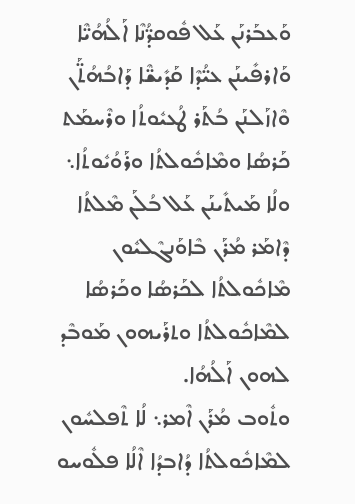ܘܰܥܒܰܪܢܰܢ ܥܰܠ ܦܽܘܩܕ̈ܳܢܶܐ ܐܰܠܳܗܳܝ̈ܶܐ ܘܰܐܪܦܺܝܢܰܢ ܥܝ̈ܳܕܶܐ ܩܰܕܺܝܫ̈ܶܐ ܕܰܐܒܳܗܳܬ̈ܰܢ ܘܶܐܙܰܠܢܰܢ ܒܳܬܰܪ ܛܳܥܝܽܘܬܳܐ ܘܪܶܚܡܰܬ ܟܰܪܣܳܐ ܘܡܶܐܟܽܘܠܬܳܐ ܘܪܰܘܳܝܽܘܬܳܐ܆ ܘܠܳܐ ܡܰܝܬܺܝܢܰܢ ܥܰܠ ܒܳܠܰܢ ܡܶܠܬܳܐ ܕܶܐܡܰܪ ܡܳܪܰܢ ܒܶܐܘܰܢܓܶܠܝܽܘܢ ܡܶܐܟܽܘܠܬܳܐ ܠܟܰܪܣܳܐ ܘܟܰܪܣܳܐ ܠܡܶܐܟܽܘܠܬܳܐ ܘܬܪܰܝܗܘܢ ܡܰܘܒܶܕ ܠܗܘܢ ܐܰܠܳܗܳܐ.
ܘܬܽܘܒ ܡܳܪܰܢ ܐܶܡܪ܆ ܠܳܐ ܬܶܦܠܚܽܘܢ ܠܡܶܐܟܽܘܠܬܳܐ ܕܳܐܒܕܳܐ ܐܶܠܳܐ ܦܠܽܘܚܘ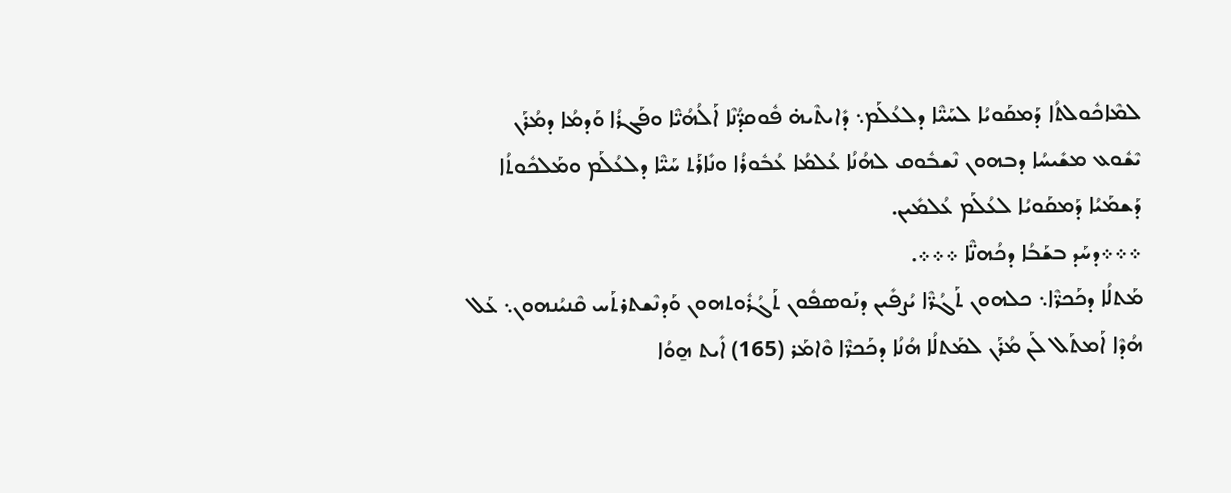ܠܡܶܐܟܽܘܠܬܳܐ ܕܰܡܩܰܘܝܳܐ ܠܚܰܝ̈ܶܐ ܕܠܥܳܠܰܡ܆ ܕܺܐܝܬܶܝܗ̇ ܦܽܘܩܕ̈ܳܢܶܐ ܐܰܠܳܗܳܝ̈ܶܐ ܘܦܰܓܪܳܐ ܘܰܕܡܳܐ ܕܡܳܪܰܢ ܝܶܫܽܘܥ ܡܫܺܝܚܳܐ ܕܒܗܘܢ ܢܶܫܒܽܘܩ ܠܗܳܢܳܐ ܥܳܠܡܳܐ ܥܳܒܽܘܪܳܐ ܘܢܺܐܪܰܬ ܚܰܝ̈ܶܐ ܕܠܥܳܠܰܡ ܘܡܰܠܟܽܘܬܳܐ ܕܰܫܡܰܝܳܐ ܕܰܡܩܰܘܝܳܐ ܠܥܳܠܰܡ ܥܳܠܡܺܝܢ.
܀܀܀ܕܚܰܕ ܒܫܰܒܳܐ ܕܟܳܗܢ̈ܶܐ ܀܀܀.
ܡܰܬܠܳܐ ܕܟܰܟܪ̈ܶܐ܆ ܟܠܗܘܢ ܬܰܓܳܪ̈ܶܐ ܝܳܨܦܺܝܢ ܕܢܰܘܣܦܽܘܢ ܬܰܓܳܪܽܘܬܗܘܢ ܘܰܕܢܶܫܬܪܬܰܚ ܩܶܢܝܳܢܗܘܢ܆ ܥܰܠ ܗܳܕܶܐ ܐܰܡܬܰܠ ܠܰܢ ܡܳܪܰܢ ܠܡܰܬܠܳܐ ܗܳܢܳܐ ܕܟܰܟܪ̈ܶܐ ܘܶܐܡܰܪ (165) ܐܺܝܬ ܗ̱ܘܳܐ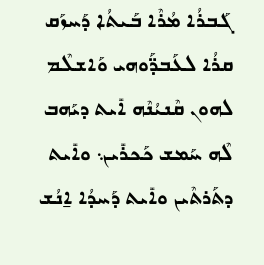ܓܰܒܪܳܐ ܡܳܪܶܐ ܒܰܝܬܳܐ ܕܰܚܙܰܩ ܩܪܳܐ ܠܥܰܒܕ̈ܰܘܗܝ ܘܰܐܫܠܶܡ ܠܗܘܢ ܩܶܢܝܳܢܶܗ ܐܺܝܬ ܕܝܰܗܒ ܠܶܗ ܚܰܡܫ ܟܰܟܪܺܝܢ܆ ܘܐܺܝܬ ܕܬܰܪܬܶܝܢ ܘܐܺܝܬ ܕܰܚܕܳܐ ܐ̱ܢܳܫ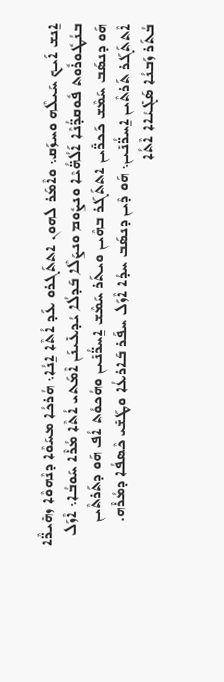ܐ̱ܢܫ ܐܰܝܟ ܚܰܝܠܶܗ ܘܚܙܰܩ܆ ܘܐܶܡܰܪ ܠܗܘܢ ܐܬܬܰܓܪܘ ܥܰܕ ܐܳܬܶܐ ܐ̱ܢܳܐ܆ ܗܳܪܟܳܐ ܡܚܰܘܶܐ ܕܢܶܗܘܶܐ ܙܗܺܝܪ̈ܶܐ ܒܢܳܛܽܘܪܽܘܬ ܦܽܘܩܕ̈ܳܢܶܐ ܐܰܠܳܗ̈ܳܝܶܐ ܘܢܨܽܘܡ ܘܢܨܰܠܶܐ ܒܰܕܠܳܐ ܝܳܕܥܺܝܢܰܢ ܐܶܡܰܬܝ ܐܳܬܶܐ ܡܳܪܶܐ ܚܰܘܒܳܐ܆ ܐܶܙܰܠ ܗܰܘ ܕܢܣܰܒ ܚܰܡܶܫ ܟܰܟܪ̈ܺܝܢ ܐܬܬܰܓܰܪ ܒܗܶܝܢ ܘܝܬܰܪ ܚܰܡܶܫ ܐ̱ܚܪ̈ܳܢܺܝܢ ܘܗܳܟܘܳܬ ܐܳܦ ܗܰܘ ܕܬܰܪܬܶܝܢ ܐܶܬܬܰܓܰܪ ܬܰܪܬܶܝܢ ܐ̱ܚܪ̈ܳܢܺܝܢ܆ ܗܰܘ ܕܶܝܢ ܕܢܣܰܒ ܚܕܳܐ ܐܶܙܰܠ ܚܦܰܪ ܒܰܐܪܥܳܐ ܘܛܰܫܺܝ ܟܶܣܦܳܐ ܕܡܳܪܶܗ.
ܒܳܬܰܪ ܙܰܒܢܳܐ ܣܰܓܺܝܳܐܐ ܐܶܬܳܐ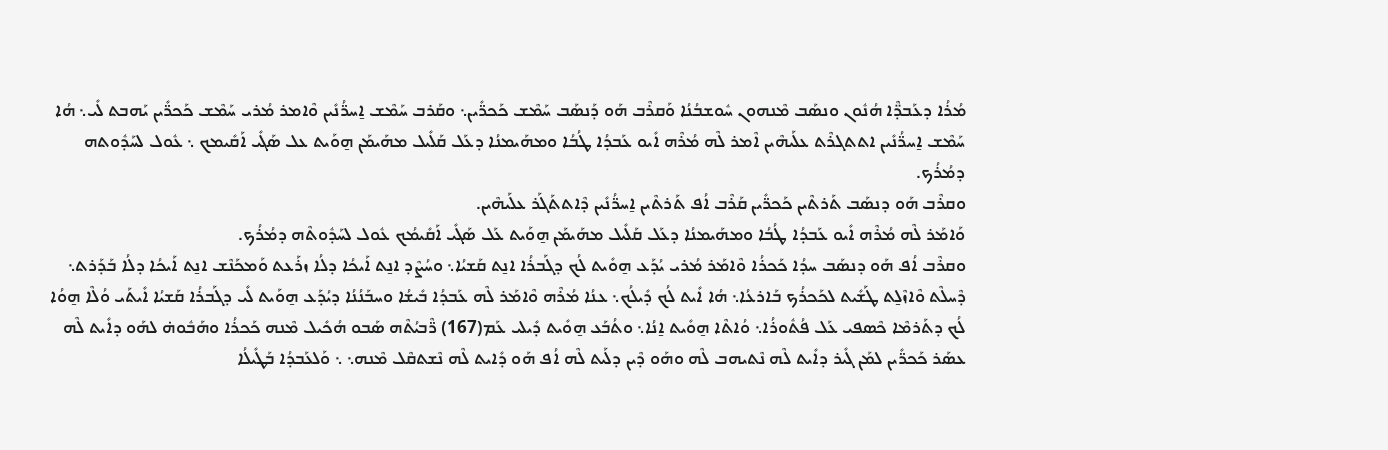ܡܳܪܳܐ ܕܥܰܒܕ̈ܶܐ ܗܳܢܽܘܢ ܘܢܣܰܒ ܡܶܢܗܘܢ ܚܽܘܫܒܳܢܳܐ ܘܰܩܪܶܒ ܗܰܘ ܕܰܢܣܰܒ ܚܰܡܶܫ ܟܰܟܪ̈ܺܝܢ܆ ܘܩܰܪܒ ܚܰܡܶܫ ܐ̱ܚܪ̈ܳܢܺܝܢ ܘܶܐܡܪ ܡܳܪܝ ܚܰܡܶܫ ܟܰܟܪ̈ܺܝܢ ܝܰܗܒܬ ܠܺܝ܆ ܗܳܐ ܚܰܡܶܫ ܐ̱ܚܪ̈ܳܢܺܝܢ ܐܬܬܓܪܶܬ ܥܠܰܝܗܶܝܢ ܐܶܡܪ ܠܶܗ ܡܳܪܶܗ ܐܺܝܘ ܥܰܒܕܳܐ ܛܳܒܳܐ ܘܡܗܰܝܡܢܳܐ ܕܥܰܠ ܩܰܠܺܝܠ ܡܗܰܝܡܰܢ ܗ̱ܘܰܝܬ ܥܠ ܣܰܓܺܝ ܐܰܩܺܝܡܟ ܆ ܥܽܘܠ ܠܚܰܕܽܘܬܗ ܕܡܳܪܳܟ.
ܘܩܪܶܒ ܗܰܘ ܕܢܣܰܒ ܬܰܪܬܶܝܢ ܟܰܟܪ̈ܺܝܢ ܩܰܪܶܒ ܐܳܦ ܬܰܪܬܶܝܢ ܐ̱ܚܪ̈ܳܢܺܝܢ ܕܶܐܬܬܰܓܰܪ ܥܠܰܝܗܶܝܢ.
ܘܰܐܡܰܪ ܠܶܗ ܡܳܪܶܗ ܐܺܝܘ ܥܰܒܕܳܐ ܛܳܒܳܐ ܘܡܗܰܝܡܢܳܐ ܕܥܰܠ ܩܰܠܺܝܠ ܡܗܰܝܡܰܢ ܗ̱ܘܰܝܬ ܥܰܠ ܣܰܓܺܝ ܐܰܩܺܝܡܳܟ ܥܽܘܠ ܠܚܰܕܽܘܬܶܗ ܕܡܳܪܳܟ.
ܘܩܪܶܒ ܐܳܦ ܗܰܘ ܕܢܣܰܒ ܚܕܳܐ ܟܰܟܪܳܐ ܘܶܐܡܰܪ ܡܳܪܝ ܝܳܕܰܥ ܗ̱ܘܺܝܬ ܠܳܟ ܕܓܰܒܪܳܐ ܐܢ̱ܬ ܩܰܫܝܳܐ܆ ܘܚܳܨܶܕ ܐܢ̱ܬ ܐܰܝܟܳܐ ܕܠܳܐ ܙܪܰܥܬ ܘܰܡܟܰܢܶܫ ܐܢ̱ܬ ܐܰܝܟܳܐ ܕܠܳܐ ܒܰܕܰܪܬ܆ ܕܶܚܠܶܬ ܘܶܐܙܶܠ̱ܬ ܛܰܫܺܝܬ ܠܟܰܟܪܳܟ ܒܰܐܪܥܳܐ܆ ܗܳܐ ܐܺܝܬ ܠܳܟ ܕܺܝܠܳܟ܆ ܥܢܳܐ ܡܳܪܶܗ ܘܶܐܡܰܪ ܠܶܗ ܥܰܒܕܳܐ ܒܺܝܫܳܐ ܘܚܒܰܢܳܢܳܐ ܕܝܳܕܰܥ ܗ̱ܘܰܝܬ ܠܺܝ ܕܓܰܒܪܳܐ ܩܰܫܝܳܐ ܐܺܝܬܰܝ ܘܳܠܶܐ ܗ̱ܘܳܐ ܠܳܟ ܕܬܰܪܡܶܐ ܟܶܣܦܝ ܥܰܠ ܦܳܬܽܘܪܳܐ܆ ܘܳܐܬܶܐ ܗ̱ܘܺܝܬ ܐ̱ܢܳܐ܆ ܘܬܳܒܰܥ ܗ̱ܘܺܝܬ ܕܺܝܠܝ ܥܰܡ(167) ܪ̈ܶܒܝܳܬܶܗ ܣܰܒܘ ܗܳܟܺܝܠ ܡܶܢܗ ܟܰܟܪܳܐ ܘܗܰܒܽܘܗ̇ ܠܗܰܘ ܕܐܺܝܬ ܠܶܗ ܥܣܰܪ ܟܰܟܪ̈ܺܝܢ ܠܡܰܢ ܓܺܝܪ ܕܐܺܝܬ ܠܶܗ ܢܶܬܝܗܒ ܠܶܗ ܘܗܰܘ ܕܶܝܢ ܕܠܰܝܬ ܠܶܗ ܐܳܦ ܗܰܘ ܕܺܐܝܬ ܠܶܗ ܢܶܫܬܩܶܠ ܡܶܢܗ܆ ܆ ܘܰܠܥܰܒܕܳܐ ܒܰܛܺܝܠܳܐ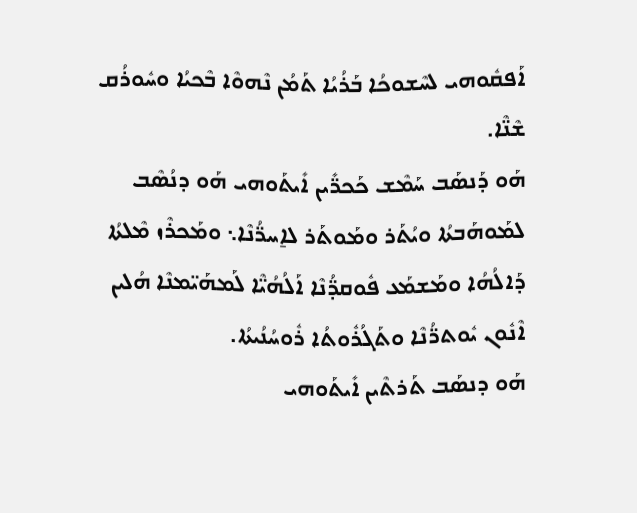ܐܰܦܩܽܘܗܝ ܠܚܶܫܘܟܳܐ ܒܰܪܳܝܳܐ ܬܰܡܳܢ ܢܶܗܘܶܐ ܒܶܟܝܳܐ ܘܚܽܘܪܳܩ ܫܶܢ̈ܶܐ.
ܗܰܘ ܕܰܢܣܰܒ ܚܰܡܶܫ ܟܰܟܪ̈ܺܝܢ ܐܺܝܬܰܘܗܝ ܗܰܘ ܕܢܳܣܶܒ ܠܡܰܘܗܰܒܬܳܐ ܘܝܳܬܰܪ ܘܡܰܘܬܰܪ ܠܐ̱ܚܪ̈ܳܢܶܐ܆ ܘܡܰܟܪܶܙ ܡܶܠܬܳܐ ܕܰܐܠܳܗܳܐ ܘܡܰܫܡܰܥ ܦܽܘܩܕ̈ܳܢܶܐ ܐܰܠܳܗܳܝ̈ܶܐ ܠܰܡܗܰܝ̈ܡܢܶܐ ܗܳܠܝܢ ܐܶܢܽܘܢ ܝܽܘܬܪ̈ܳܢܶܐ ܘܬܰܓܳܪܽܘܬܳܐ ܪܽܘܚܳܢܳܝܬܳܐ.
ܗܰܘ ܕܢܣܰܒ ܬܰܪܬܶܝܢ ܐܺܝܬܰܘܗܝ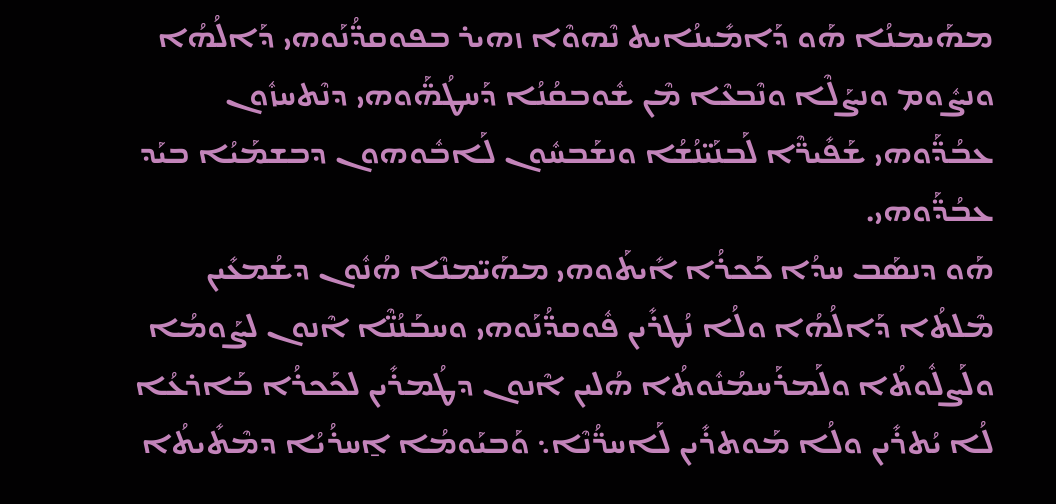ܡܗܰܝܡܢܳܐ ܗܰܘ ܕܰܐܡܺܝܢܳܐܝܬ ܢܶܗܘܶܐ ܙܗܝܪ ܒܦܘܩܕ̈ܳܢܰܘܗܝ ܕܰܐܠܳܗܳܐ ܘܢܨܽܘܡ ܘܢܨܰܠܶܐ ܘܢܶܒܥܶܐ ܡܶܢ ܫܽܘܒܩܳܢܳܐ ܕܰܚܛܳܗ̈ܰܘܗܝ ܕܢܶܬܚܙܽܘܢ ܥܒܳܕ̈ܰܘܗܝ ܫܰܦܺܝܪ̈ܶܐ ܠܰܒܢܰܝ̈ܢܳܫܳܐ ܘܢܫܰܒܚܽܘܢ ܠܰܐܒܽܘܗܘܢ ܕܒܫܡܰܝܳܐ ܒܝܰܕ ܥܒܳܕ̈ܰܘܗܝ.
ܗܰܘ ܕܢܣܰܒ ܚܕܳܐ ܟܰܟܪܳܐ ܐܺܝܬܰܘܗܝ ܡܗܰܝ̈ܡܢܶܐ ܗܳܢܽܘܢ ܕܫܳܡܥܺܝܢ ܡܶܠܬܳܐ ܕܰܐܠܳܗܳܐ ܘܠܳܐ ܢܳܛܪܺܝܢ ܦܽܘܩܕ̈ܳܢܰܘܗܝ ܘܚܒܰܢܳܢ̈ܶܐ ܐܶܢܘܢ ܠܨܰܘܡܳܐ ܘܠܰܨܠܽܘܬܳܐ ܘܠܰܡܪܰܚܡܳܢܽܘܬܳܐ ܗܳܠܝܢ ܐܶܢܘܢ ܕܛܳܡܪܺܝܢ ܠܟܰܟܪܳܐ ܒܰܐܪܥܳܐ ܠܳܐ ܝܳܬܪܺܝܢ ܘܠܳܐ ܡܰܘܬܪܺܝܢ ܠܰܐܚܪ̈ܳܢܶܐ܆ ܘܰܒܝܰܘܡܳܐ ܐ̱ܚܪܳܝܳܐ ܕܡܶܬܺܝܬܳܐ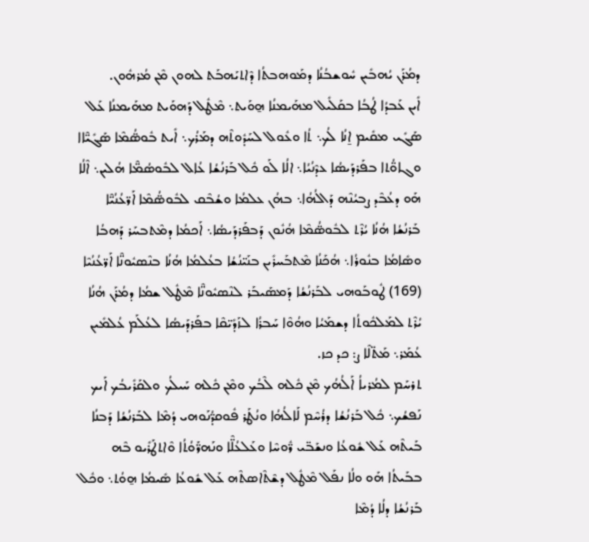ܕܡܳܪܰܢ ܝܳܗܒܺܝܢ ܚܽܘܫܒܳܢܳܐ ܕܡܰܘܗܒܬܳܐ ܕܶܐܬܝܰܗܒܰܬ ܠܗܘܢ ܡܶܢ ܡܳܪܗܽܘܢ.
ܐܺܝܢ ܥܰܒܕܳܐ ܛܳܒܳܐ ܒܩܰܠܺܝܠ ܡܗܰܝܡܢܳܐ ܗ̱ܘܰܝܬ܆ ܡܶܛܽܠ ܕܰܗܘܰܝܬ ܡܗܰܝܡܢܳܐ ܥܰܠ ܣܰܓܺܝ ܡܩܺܝܡ ܐ̱ܢܳܐ ܠܳܟ܆ ܬܳܐ ܘܥܽܘܠ ܠܚܰܕܽܘܬܶܗ ܕܡܰܪܳܟ܆ ܐܺܝܬ ܒܽܘܣ̈ܳܡܶܐ ܣܰܓܺܝ̈ܶܐܐ ܘܓܐܘ̈ܳܬܐ ܒܦܰܪܕܰܝܣܳܐ ܥܕܶܢܳܝܳܐ܆ ܐܠܳܐ ܠܰܘ ܟܽܠ ܒܰܪܢܳܫܳܐ ܥܳܐܠ ܠܒܽܘܣܳܡ̈ܶܐ ܗܳܠܝܢ܆ ܐܶܠܳܐ ܗܰܘ ܕܥܳܒܶܕ ܨܒܝܳܢܶܗ ܕܰܐܠܳܗܳܐ܆ ܒܗܳܢ ܥܠܡܳܐ ܘܫܳܒܶܩ ܠܒܽܘܣ̈ܳܡܶܐ ܐܰܪ̈ܥܳܢܳܝ̈ܶܐ ܒܰܪܢܳܫܳܐ ܗܳܢܳܐ ܝܳܪܶܬ ܠܒܽܘܣ̈ܳܡܶܐ ܗܳܢܽܘܢ ܕܰܒܦܰܪܕܰܝܣܳܐ܆ ܐܰܟܡܳܐ ܕܡܶܬܒܚܰܪ ܕܰܗܒܳܐ ܘܣܺܐܡܳܐ ܒܢܽܘܪܳܐ܆ ܗܳܟܰܢܳܐ ܡܶܬܒܰܚܪܺܝܢ ܒܢܰܝ̈ܢܳܫܳܐ ܒܥܳܠܡܳܐ ܗܳܢܳܐ ܒܢܶܣܝܽܘܢ̈ܶܐ ܐܰܪ̈ܥܳܢܳܝܶܐ (169) ܛܽܘܒܰܘܗܝ ܠܒܰܪܢܳܫܳܐ ܕܰܡܣܰܝܒܰܪ ܠܢܶܣܝܽܘܢ̈ܶܐ ܡܶܛܽܠ ܫܡܳܐ ܕܡܳܪܰܢ ܗܳܢܳܐ ܝܳܪܶܬ ܠܡܰܠܟܽܘܬܳܐ ܕܫܡܰܝܳܐ ܘܗܳܘܶܐ ܚܰܒܪܳܐ ܠܙܰܕܺܝ̈ܩܶܐ ܒܦܰܪܕܰܝܣܳܐ ܠܥܳܠܰܡ ܥܳܠܡܺܝܢ ܥܳܡܰܪ܆ ܡܰܬ̈ܠܶܐ ܨ: ܟܕ ܟܙ.
ܬܪܚܰܡ ܠܡܳܪܝܐܳ ܐܰܠܳܗܳܟ ܡܶܢ ܟܽܠܗ ܠܶܒܳܟ ܘܡܶܢ ܟܽܠܗ ܚܰܝܠܳܟ ܘܠܩܰܪܺܝܒܳܟ ܐܰܝܟ ܢܰܦܫܳܟ܆ ܟܽܠ ܒܰܪܢܳܫܳܐ ܕܪܳܚܶܡ ܠܰܐܠܳܗܳܐ ܘܢܳܛܰܪ ܦܽܘܩܕ̈ܳܢܰܘܗܝ ܕܳܡܶܐ ܠܒܰܪܢܳܫܳܐ ܕܰܒܢܳܐ ܒܰܝܬܶܗ ܥܰܠ ܫܽܘܥܳܐ ܘܢܫܰܒ̈ܝ ܪ̈ܽܘܚܶܐ ܘܥܰܠܥܳܠ̈ܶܐ ܘܢܰܗܪ̈ܰܘܳܬܳܐ ܘܶܐܬܛܰܪܺܝܘ ܒܶܗ ܒܒܰܝܬܳܐ ܗܰܘ ܘܠܳܐ ܢܦܰܠ ܡܶܛܽܠ ܕܫܶܬܶܐܣܬܶܗ ܥܰܠ ܫܽܘܥܳܐ ܣܺܝܡܳܐ ܗ̱ܘܳܬ܆ ܘܟܽܠ ܒܰܪܢܳܫܳܐ ܕܠܳܐ ܕܳܡܶܐ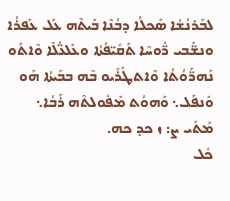ܠܒܰܪܢܳܫܳܐ ܣܰܟܠܳܐ ܕܒܳܢܶܐ ܒܰܝܬܶܗ ܥܰܠ ܥܰܦܪܳܐ ܘܢܫ̈ܰܒܝ ܪ̈ܽܘܚܶܐ ܬܰܩܺܝ̈ܦܳܬܳܐ ܘܥܰܠܥ̈ܳܠܶܐ ܘܶܐܬܰܘ ܢܰܗܪ̈ܰܘܳܬܳܐ ܘܶܐܬܛܰܪܺܝܘ ܒܶܗ ܒܒܰܝܬܳܐ ܗܰܘ ܘܰܢܦܰܠ܆ ܘܰܗܘܳܬ ܡܰܦܽܘܠܬܶܗ ܪܰܒܳܐ܆ ܡܰܬܰܝ ܨ: ܙ ܟܕ ܟܗ.
ܟܽܠ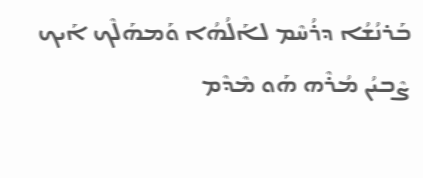ܒܰܪܢܳܫܳܐ ܕܪܳܚܶܡ ܠܐܰܠܳܗܳܐ ܘܰܡܗܰܠܶܟ ܐܰܝܟ ܨܶܒܝܳܢ ܡܳܪܶܗ ܗܰܘ ܡܶܕܶܡ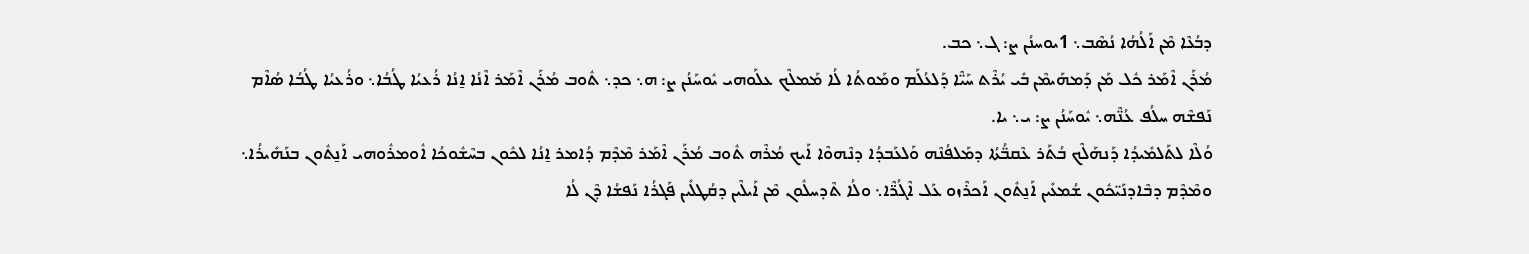ܕܒܳܥܶܐ ܡܶܢ ܐܰܠܳܗܳܐ ܢܳܣܶܒ܆ 1ܝܘܚܢܳܢ ܨ: ܓ܆ ܟܒ.
ܡܳܪܰܢ ܐܶܡܰܪ ܟܽܠ ܡܰܢ ܕܰܡܗܰܝܡܶܢ ܒܺܝ ܝܳܪܶܬ ܚܰܝ̈ܶܐ ܕܰܠܥܳܠܰܡ ܘܡܰܘܬܳܐ ܠܳܐ ܡܰܡܠܶܟ ܥܠܰܘܗܝ ܝܽܘܚܰܢܳܢ ܨ: ܗ܆ ܟܕ܆ ܬܽܘܒ ܡܳܪܰܢ ܐܶܡܰܪ ܐܶܢܳܐ ܐ̱ܢܳܐ ܪܳܥܝܳܐ ܛܳܒܳܐ܆ ܘܪܳܥܝܳܐ ܛܳܒܳܐ ܣܳܐܶܡ ܢܰܦܫܶܗ ܚܠܳܦ ܥܳܢ̈ܶܗ܆ ܝܽܘܚܰܢܳܢ ܨ: ܝ܆ ܝܐ.
ܘܳܠܶܐ ܠܬܰܠܡܺܝܕܳܐ ܕܰܢܗܰܠܶܟ ܒܳܬܰܪ ܥܶܩܒ̈ܳܬܳܐ ܕܡܰܠܦܳܢܶܗ ܘܰܠܥܰܒܕܳܐ ܕܢܶܗܘܶܐ ܐܰܝܟ ܡܳܪܶܗ ܬܽܘܒ ܡܳܪܰܢ ܐܶܡܰܪ ܡܶܕܶܡ ܕܳܐܡܪ ܐ̱ܢܳܐ ܠܟܽܘܢ ܒܚܶܫܽܘܟܳܐ ܐܽܘܡܪܽܘܗܝ ܐܰܢ̱ܬܽܘܢ ܒܢܰܗܺܝܪܳܐ܆ ܘܡܶܕܶܡ ܕܒܶܐܕܢܰܝ̈ܟܽܘܢ ܫܳܡܥܺܝܢ ܐܰܢ̱ܬܽܘܢ ܐܰܟܪܶܙܘ ܥܰܠ ܐܶܓܳܪ̈ܶܐ܆ ܘܠܳܐ ܬܶܕܚܠܽܘܢ ܡܶܢ ܐܰܝܠܶܝܢ ܕܩܳܛܠܺܝܢ ܦܰܓܪܳܐ ܢܰܦܫܳܐ ܕܶܢ ܠܳܐ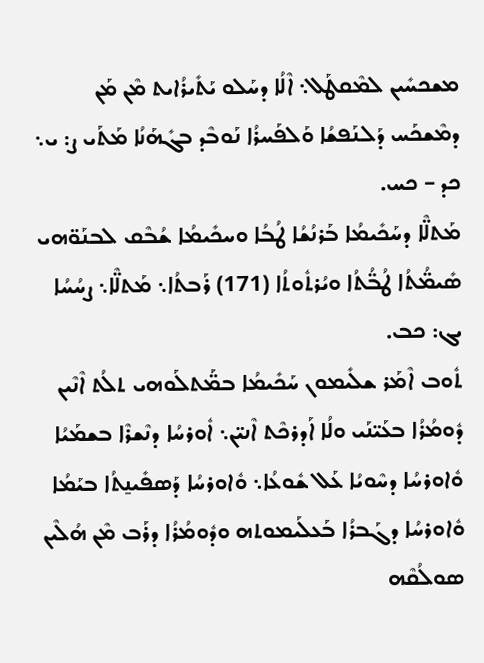ܡܫܟܚܺܝܢ ܠܡܶܩܛܰܠ܆ ܐܶܠܳܐ ܕܚܰܠܘ ܝܰܬܺܝܪܳܐܝܬ ܡܶܢ ܡܰܢ ܕܡܶܫܟܰܚ ܕܰܠܢܰܦܫܳܐ ܘܰܠܦܰܚܪܳܐ ܢܰܘܒܶܕ ܒܓܺܗܰܢܳܐ ܡܰܬܰܝ ܨ: ܝ܆ ܟܕ – ܟܚ.
ܡܰܬܠ̈ܶܐ ܕܚܰܟܺܝܡܳܐ ܒܰܪܢܳܫܳܐ ܛܳܒܳܐ ܘܚܟܺܝܡܳܐ ܫܳܒܶܩ ܠܒܢܰܘ̈ܗܝ ܣܺܝܡ̈ܳܬܳܐ ܛܳܒ̈ܳܬܳܐ ܘܝܳܪܬܽܘܬܳܐ (171) ܪܰܒܬܳܐ܆ ܡܰܬܠ̈ܶܐ܆ ܨܚܳܚܳܐ ܝܓ: ܟܒ.
ܬܽܘܒ ܐܶܡܰܪ ܫܠܺܝܡܘܢ ܚܰܟܺܝܡܳܐ ܒܡ̈ܰܬܠܰܘܗܝ ܬܠܳܬ ܐܶܢܶܝܢ ܕܽܘܡܳܪܳܐ ܒܥܰܝ̈ܢܰܝ ܘܠܳܐ ܐܰܕܪܟܶܬ ܐܶܢܝ̈ܢ܆ ܐܽܘܪܚܳܐ ܕܢܶܫܪܶܐ ܒܫܡܰܝܳܐ ܘܽܐܘܪܚܳܐ ܕܚܶܘܝܳܐ ܥܰܠ ܫܽܘܥܳܐ܆ ܘܽܐܘܪܚܳܐ ܕܰܣܦܺܝܢ̱ܬܳܐ ܒܝܰܡܳܐ ܘܽܐܘܪܚܳܐ ܕܓܰܒܪܳܐ ܒܰܥܠܰܝܡܘܬܗ ܘܕܽܘܡܳܪܳܐ ܕܪܰܒ ܡܶܢ ܗܳܠܶܝܢ ܣܘܠܳܩܶܗ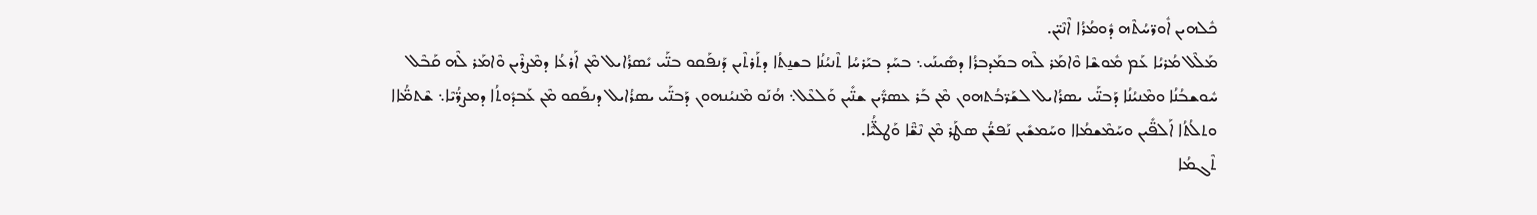ܟܽܠܗܝܢ ܐܽܘܪ̈ܚܳܬܶܗ ܕܽܘܡܳܪܳܐ ܐܶܢܶܝ̈ܢ.
ܡܰܠܶܠ ܡܳܪܝܳܐ ܥܰܡ ܡܽܘܫܶܐ ܘܶܐܡܰܪ ܠܶܗ ܒܡܰܕܒܪܳܐ ܕܣܺܝܢܰܝ܆ ܒܚܰܕ ܒܝܰܪܚܳܐ ܬܶܢܝܳܢܳܐ ܒܫܢ̱ܬܳܐ ܕܬܰܪܬܶܝܢ ܕܰܢܦܰܩܘ ܒܢ̈ܰܝ ܝܺܣܪܳܐܝܠ ܡܶܢ ܐܰܪܥܳܐ ܕܡܶܨܪܶܝܢ ܘܶܐܡܰܪ ܠܶܗ ܩܰܒܶܠ ܚܽܘܫܒܳܢܳܐ ܘܡܶܢܝܳܢܳܐ ܕܰܒܢ̈ܰܝ ܝܣܪܳܐܝܠ ܠܫܰܪ̈ܒܳܬܗܘܢ ܡܶܢ ܒܰܪ ܥܣܪ̈ܺܝܢ ܫܢ̈ܺܝܢ ܘܰܠܥܶܠ܆ ܗܳܢܰܘ ܡܶܢܝܳܢܗܘܢ ܕܰܒܢ̈ܰܝ ܝܣܪܳܐܝܠ ܕܢܦܰܩܘ ܡܶܢ ܥܰܒܕܽܘܬܳܐ ܕܡܨܪ̈ܳܝܶܐ܆ ܫܶܬܡ̈ܳܐܐ ܘܬܠܳܬܳܐ ܐܰܠܦ̈ܺܝܢ ܘܚܰܡܶܫܡܳܐܐ ܘܚܰܡܫܺܝܢ ܢܰܦܫ̈ܳܢ ܣܛܰܪ ܡܶܢ ܢܶܫ̈ܶܐ ܘܰܛܠ̈ܳܝܶܐ.
ܬܶܓܡܳܐ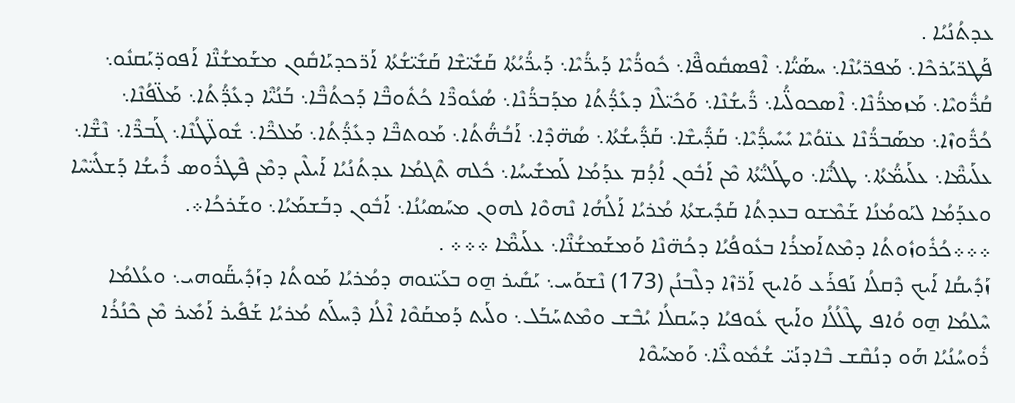ܥܕܬܳܢܳܝܳܐ .
ܦܰܛܪ̈ܝܰܪܟܶܐ܆ ܡܰܦܪ̈ܝܳܢܶܐ܆ ܚܣܰܝ̈ܳܐ܆ ܐܶܦܣܩܽܘܦ̈ܶܐ܆ ܟܽܘܪ̈ܳܝܶܐ ܕܰܝܪ̈ܳܝܶܐ܆ ܕܰܝܪ̈ܳܝܳܬܳܐ ܩܰܫܺܝ̈ܫܶܐ ܩܰܫܺܝ̈ܫܳܬܳܐ ܐܰܪ̈ܟܕܝܰܐܩܽܘܢ ܡܫܰܡܫܳܢ̈ܶܐ ܐܰܦܘܕ̈ܝܰܩܢܽܘ܆ ܩܳܪ̈ܽܘܝܶܐ܆ ܡܰܙܡܪ̈ܳܢܶܐ܆ ܐܶܣܟܘܠ̈ܳܝܐ܆ ܪ̈ܺܝܫܳܢܶܐ܆ ܘܰܟܺܝ̈ܠܶܐ ܕܥܺܕ̈ܳܬܳܐ ܡܕܰܒܪ̈ܳܢܶܐ܆ ܣܳܥܽܘܪ̈ܶܐ ܟܳܬܽܘܒ̈ܶܐ ܕܰܟܬܳܒ̈ܶܐ܆ ܒܰܢܳܝ̈ܶܐ ܕܥܺܕ̈ܳܬܳܐ܆ ܡܰܠ̈ܦܳܢܶܐ܆ ܟܳܪ̈ܽܘܙܶܐ܆ ܡܣܰܒܪ̈ܳܢܶܐ ܥܢ̈ܘܳܝܶܐ ܝܺܚܺܝܕ̈ܳܝܶܐ܆ ܩܰܕ̈ܺܝܫܶܐ܆ ܩܰܕ̈ܺܝܫܳܬܳܐ܆ ܣܳܗ̈ܕܶܐ܆ ܐܰܒܳܗ̈ܳܬܳܐ܆ ܡܰܘܬܒ̈ܶܐ ܕܥܺܕ̈ܳܬܳܐ܆ ܡܰܠܟ̈ܶܐ܆ ܫܽܘܠ̈ܛܳܢܶܐ܆ ܓܰܒܪ̈ܶܐ܆ ܢܶܫ̈ܶܐ܆ ܥܠܰܝܡ̈ܶܐ܆ ܥܠܰܝܡ̈ܳܬܳܐ܆ ܛܠܳܝ̈ܶܐ܆ ܘܛܰܠܝ̈ܳܬܳܐ ܡܶܢ ܐܰܒܽܘܢ ܐܳܕܳܡ ܥܕܰܡܳܐ ܠܰܡܫܺܝܚܳܐ܆ ܟܽܠܗ ܬܶܓܡܳܐ ܥܕܬܳܢܳܝܳܐ ܐܰܝܠܶܝܢ ܕܡܶܢ ܦܶܛܪܽܘܣ ܪܺܝܫܳܐ ܕܰܫܠܺܝ̈ܚܶܐ ܘܥܕܰܡܳܐ ܠܝܰܘܡܳܢܳܐ ܫܰܡܶܫܘ ܒܥܕܬܳܐ ܩܰܕܺܝܫܬܳܐ ܡܳܪܝܳܐ ܐܰܠܳܗܳܐ ܢܶܗܘܶܐ ܠܗܘܢ ܡܚܰܣܝܳܢܳܐ܆ ܐܰܒܽܘܢ ܕܒܰܫܡܰܝܳܐ܆ ܘܫܰܪܟܳܐ܀.
܀܀܀ܟܳܪܽܘܙܽܘܬܳܐ ܕܡܶܬܐܰܡܪܳܐ ܒܥܽܘܦܳܝܳܐ ܕܟܳܗ̈ܢܶܐ ܘܰܡܫܰܡܫܳܢ̈ܶܐ܆ ܥܠܰܝܡ̈ܶܐ ܀܀܀ .
ܙܰܕܺܝܩܳܐ ܐܰܝܟ ܕܶܩܠܳܐ ܢܰܦܪܰܥ ܘܰܐܝܟ ܐܰܪ̈ܙܶܐ ܕܠܶܒܢܳܢ (173) ܢܶܫܘܰܚ܆ ܝܰܩܺܝܪ ܗ̱ܘ ܒܥܰܝ̈ܢܘܗ ܕܡܳܪܝܳܐ ܡܰܘܬܳܐ ܕܙܰܕܺܝܩ̈ܰܘܗܝ܆ ܘܥܳܠܡܳܐ ܚܶܠܡܳܐ ܗ̱ܘ ܘܳܐܦ ܛܶܠܳܠܳܐ ܘܐܰܝܟ ܥܽܘܦܝܳܐ ܕܚܰܩܠܳܐ ܝܳܒܶܫ ܘܡܶܬܚܰܒܰܠ܆ ܘܠܰܝܬ ܕܰܡܩܰܘܶܐ ܐܶܠܳܐ ܕܶܚܠܰܬ ܡܳܪܝܳܐ ܫܰܦܺܝܪ ܐܰܡܺܝܪ ܡܶܢ ܟܶܢܳܪܳܐ ܪܽܘܚܳܢܳܝܳܐ ܗܰܘ ܕܢܳܩܶܫ ܒܶܐܕܢܰܝ̈ ܫܳܡܽܘܥ̈ܶܐ܆ ܘܰܡܚܰܘܶܐ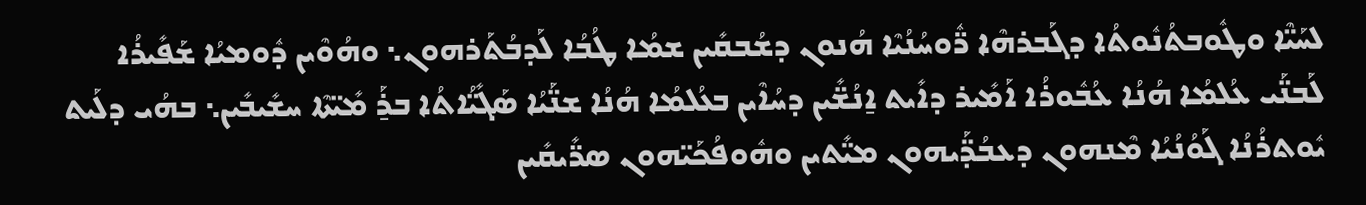ܠܚܰܝ̈ܶܐ ܘܛܽܘܒܬܳܢܽܘܬܳܐ ܕܓܰܒܪܗܶܐ ܪ̈ܽܘܚܳܢܳܝܶܐ ܗܳܢܘܢ ܕܫܳܒܩܺܝܢ ܫܡܳܐ ܛܳܒܳܐ ܠܰܕܒܳܬܰܪܗܘܢ܆ ܘܗܳܘܶܝܢ ܕܽܘܡܝܳܐ ܫܰܦܺܝܪܳܐ ܠܰܒܢ̈ܰܝ ܥܳܠܡܳܐ ܗܳܢܳܐ ܥܳܒܽܘܪܳܐ ܐܰܡܺܝܪ ܕܐܺܝܬ ܐ̱ܢܳܫ̈ܺܝܢ ܕܚܳܐܶܝܢ ܒܥܳܠܡܳܐ ܗܳܢܳܐ ܫܢ̈ܰܝܳܐ ܣܰܓܺܝ̈ܳܐܬܳܐ ܒܪ̱ܰ ܡܺܝ̈ܬܶܐ ܚܫܺܝܒܺܝܢ܆ ܒܗܳܝ ܕܠܰܝܬ ܝܽܘܬܪܳܢܳܐ ܓܰܘܳܢܳܝܳܐ ܡܶܢܗܘܢ ܕܥܒܳܕ̈ܰܝܗܘܢ ܡܝ̈ܺܬܝܢ ܘܗܽܘܦܳܟܰܝ̈ܗܘܢ ܣܪ̈ܺܝܩܺܝܢ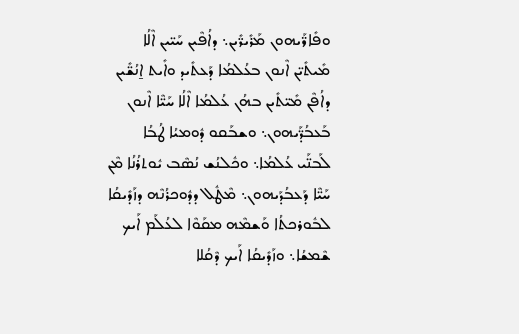ܘܦܺܐܪ̈ܰܝܗܘܢ ܡܰܪܺܝܪ̈ܺܝܢ܆ ܕܐܳܦܶܝܢ ܚܰܝ̈ܝܢ ܐܶܠܳܐ ܡܺܝܬܺܝ̈ܢ ܐܶܢܘܢ ܒܥܳܠܡܳܐ ܕܰܥܬܺܝܕ ܘܐܺܝܬ ܐ̱ܢܳܫ̈ܺܝܢ ܕܐܳܦܶܢ ܡܺܝ̈ܬܺܝܢ ܒܗܳܢ ܥܳܠܡܳܐ ܐܶܠܳܐ ܚܰܝ̈ܶܐ ܐܶܢܘܢ ܒܰܥܒܳܕ̈ܰܝܗܘܢ܆ ܘܫܒܰܩܘ ܕܽܘܡܝܳܐ ܛܳܒܳܐ ܠܰܒܢ̈ܰܝ ܥܳܠܡܳܐ܆ ܘܟܽܠܢܳܫ ܢܳܣܶܒ ܝܽܘܬܪܳܢܳܐ ܡܶܢ ܚܰܝ̈ܶܐ ܕܰܥܒܳܕܰܝܗܘܢ܆ ܡܶܛܽܠ ܕܕܽܘܟܪܳܢܶܗ ܕܙܰܕܺܝܩܳܐ ܠܒܽܘܪܟܬܳܐ ܘܰܫܡܶܗ ܡܩܰܘܶܐ ܠܥܳܠܰܡ ܐܰܝܟ ܫܶܡܫܳܐ܆ ܘܙܰܕܺܝܩܳܐ ܐܰܝܟ ܕܶܩܳܠܐ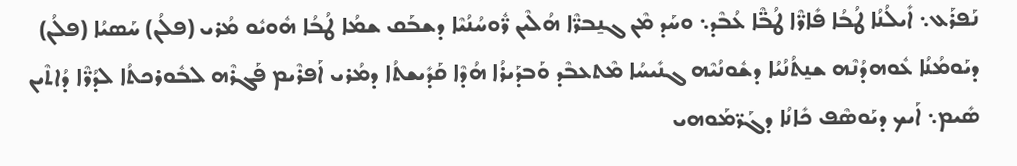ܢܰܦܪܰܥ܆ ܐܺܝܠܳܢܳܐ ܛܳܒܳܐ ܦܺܐܪ̈ܶܐ ܛܳܒ̈ܶܐ ܥܳܒܶܕ܆ ܘܚܰܕ ܡܶܢ ܓܢ̱ܒܪ̈ܶܐ ܗܳܠܶܝܢ ܪ̈ܽܘܚܳܢܳܝܶܐ ܕܫܒܰܩ ܫܡܳܐ ܛܳܒܳܐ ܗܽܘܝܽܘ ܡܳܪܝ (ܦܠܳܢ) ܚܰܣܝܳܐ (ܦܠܳܢ) ܕܝܰܘܡܳܢܳܐ ܥܽܘܗܕܳܢܶܗ ܫܢ̱ܬܳܢܳܝܳܐ ܕܫܽܘܢܳܝܶܗ ܓܢܺܝܚܳܐ ܡܶܬܥܒܶܕ ܘܰܒܕܰܝܪܳܐ ܗܳܕܶܐ ܩܰܕܺܝܫܬܳܐ ܕܡܳܪܝ ܐܰܦܪܶܝܡ ܦܰܓܪܶܗ ܠܒܽܘܪܟܬܳܐ ܠܕܳܪ̈ܶܐ ܕܳܐܬܶܝܢ ܣܺܝܡ܆ ܐܰܝܟ ܕܝܰܘܣܶܦ ܟܺܐܢܳܐ ܕܓܰܪ̈ܡܰܘܗܝ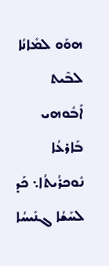ܗܘܰܘ ܠܡܺܐܢܳܐ ܠܒܶܝܬ ܐܰܒܽܘܗܝ ܒܰܐܪܥܳܐ ܢܽܘܟܪܳܝܬܳܐ܆ ܟܰܕ ܠܚܰܫܳܐ ܓܢܺܝܚܳܐ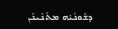ܕܫܽܘܢܳܝܶܗ ܡܬܰܢܶܝܢܰܢ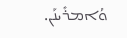ܘܳܐܡܪܺܝܢܰܢ.